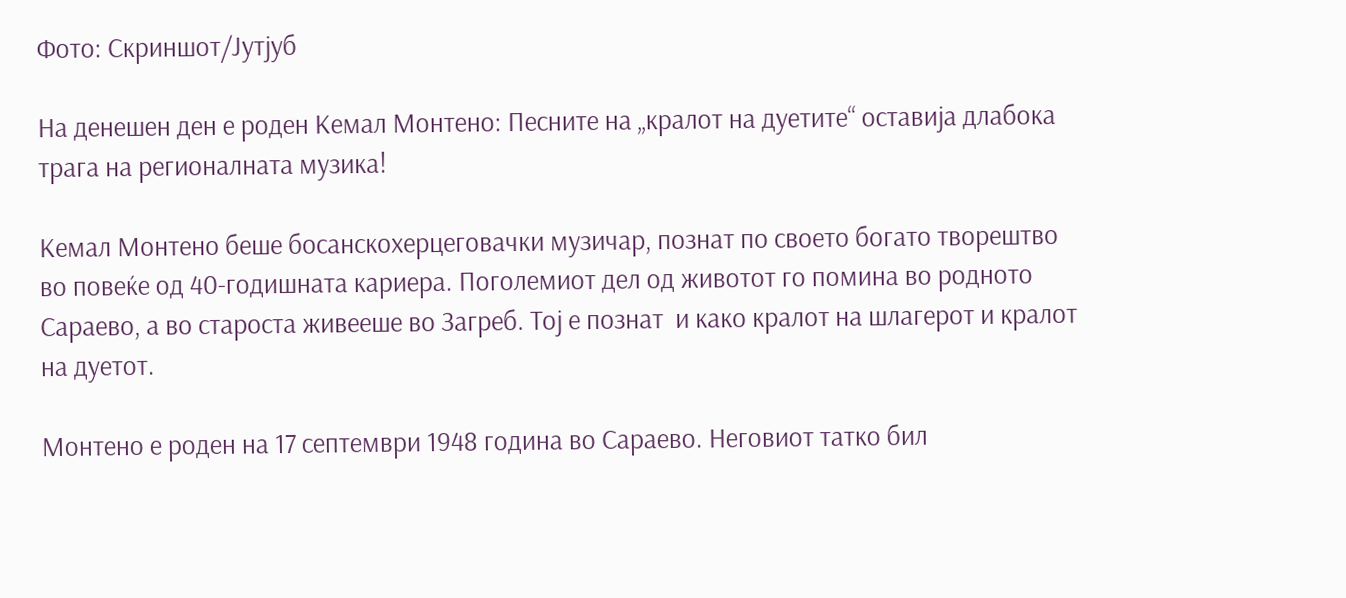Фото: Скриншот/Јутјуб

На денешен ден е роден Кемал Монтено: Песните на „кралот на дуетите“ оставија длабока трага на регионалната музика!

Кемал Монтено беше босанскохерцеговачки музичар, познат по своето богато творештво во повеќе од 40-годишната кариера. Поголемиот дел од животот го помина во родното Сараево, а во староста живееше во Загреб. Тој е познат  и како кралот на шлагерот и кралот на дуетот.

Монтено е роден на 17 септември 1948 година во Сараево. Неговиот татко бил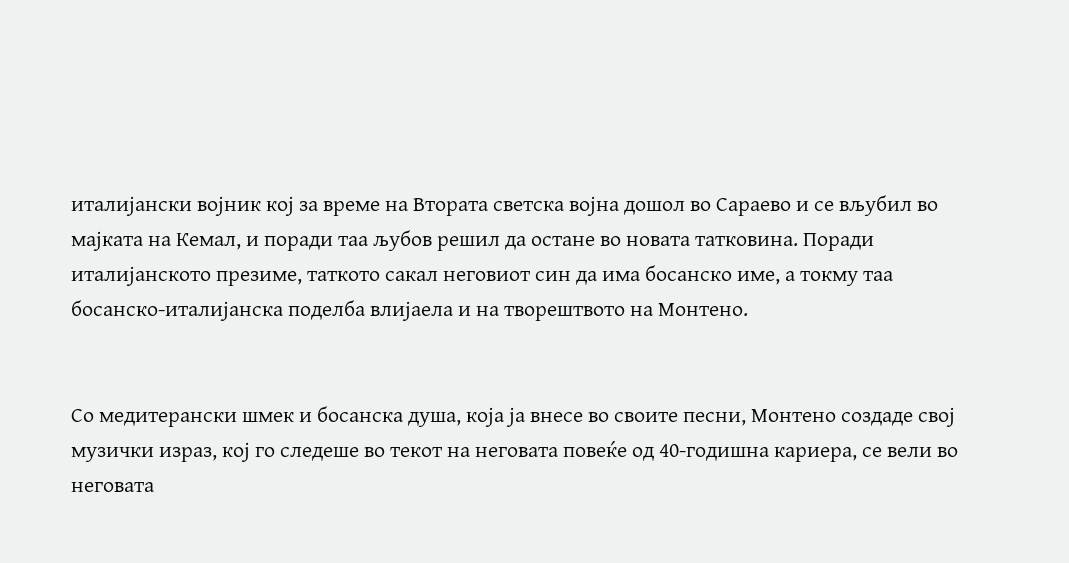италијански војник кој за време на Втората светска војна дошол во Сараево и се вљубил во мајката на Кемал, и поради таа љубов решил да остане во новата татковина. Поради италијанското презиме, таткото сакал неговиот син да има босанско име, а токму таа босанско-италијанска поделба влијаела и на творештвото на Монтено.


Со медитерански шмек и босанска душа, која ја внесе во своите песни, Монтено создаде свој музички израз, кој го следеше во текот на неговата повеќе од 40-годишна кариера, се вели во неговата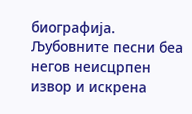биографија. Љубовните песни беа негов неисцрпен извор и искрена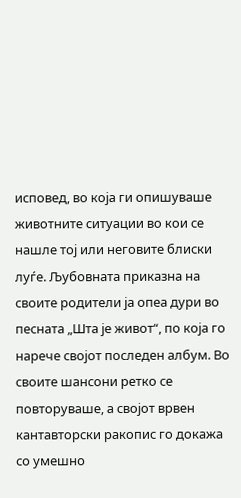исповед, во која ги опишуваше животните ситуации во кои се нашле тој или неговите блиски луѓе. Љубовната приказна на своите родители ја опеа дури во песната „Шта је живот“, по која го нарече својот последен албум. Во своите шансони ретко се повторуваше, а својот врвен кантавторски ракопис го докажа со умешно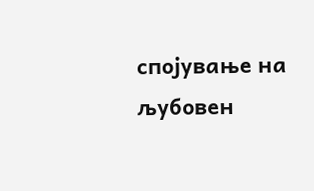спојување на љубовен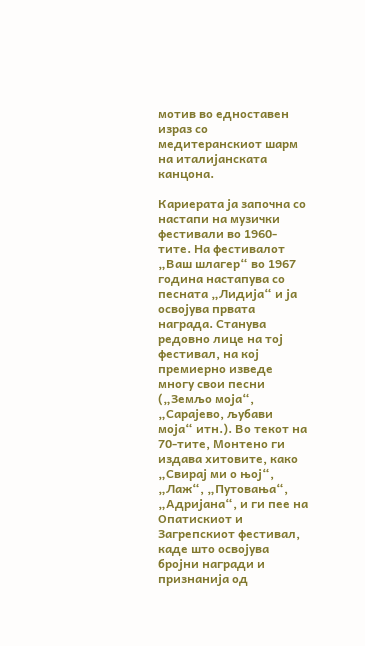мотив во едноставен израз со медитеранскиот шарм на италијанската канцона.

Кариерата ја започна со настапи на музички фестивали во 1960-тите. На фестивалот „Ваш шлагер“ во 1967 година настапува со песната „Лидија“ и ја освојува првата награда. Станува редовно лице на тој фестивал, на кој премиерно изведе многу свои песни („Земљо моја“, „Сарајево, љубави моја“ итн.). Во текот на 70-тите, Монтено ги издава хитовите, како „Свирај ми о њој“, „Лаж“, „Путовања“, „Адријана“, и ги пее на Опатискиот и Загрепскиот фестивал, каде што освојува бројни награди и признанија од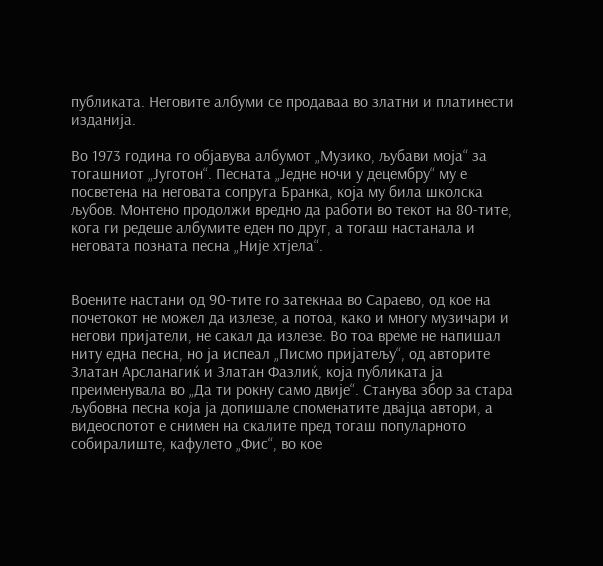публиката. Неговите албуми се продаваа во златни и платинести изданија.

Во 1973 година го објавува албумот „Музико, љубави моја“ за тогашниот „Југотон“. Песната „Једне ночи у децембру“ му е посветена на неговата сопруга Бранка, која му била школска љубов. Монтено продолжи вредно да работи во текот на 80-тите, кога ги редеше албумите еден по друг, а тогаш настанала и неговата позната песна „Није хтјела“.


Воените настани од 90-тите го затекнаа во Сараево, од кое на почетокот не можел да излезе, а потоа, како и многу музичари и негови пријатели, не сакал да излезе. Во тоа време не напишал ниту една песна, но ја испеал „Писмо пријатељу“, од авторите Златан Арсланагиќ и Златан Фазлиќ, која публиката ја преименувала во „Да ти рокну само двије“. Станува збор за стара љубовна песна која ја допишале споменатите двајца автори, а видеоспотот е снимен на скалите пред тогаш популарното собиралиште, кафулето „Фис“, во кое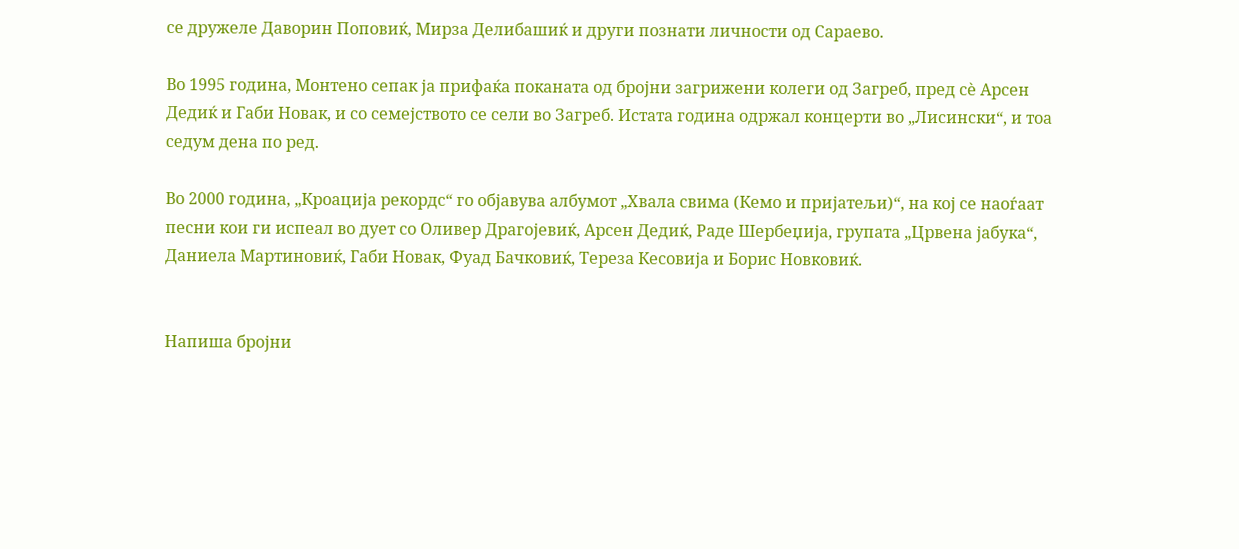се дружеле Даворин Поповиќ, Мирза Делибашиќ и други познати личности од Сараево.

Во 1995 година, Монтено сепак ја прифаќа поканата од бројни загрижени колеги од Загреб, пред сѐ Арсен Дедиќ и Габи Новак, и со семејството се сели во Загреб. Истата година одржал концерти во „Лисински“, и тоа седум дена по ред.

Во 2000 година, „Кроација рекордс“ го објавува албумот „Хвала свима (Кемо и пријатељи)“, на кој се наоѓаат песни кои ги испеал во дует со Оливер Драгојевиќ, Арсен Дедиќ, Раде Шербеџија, групата „Црвена јабука“, Даниела Мартиновиќ, Габи Новак, Фуад Бачковиќ, Тереза Кесовија и Борис Новковиќ.


Напиша бројни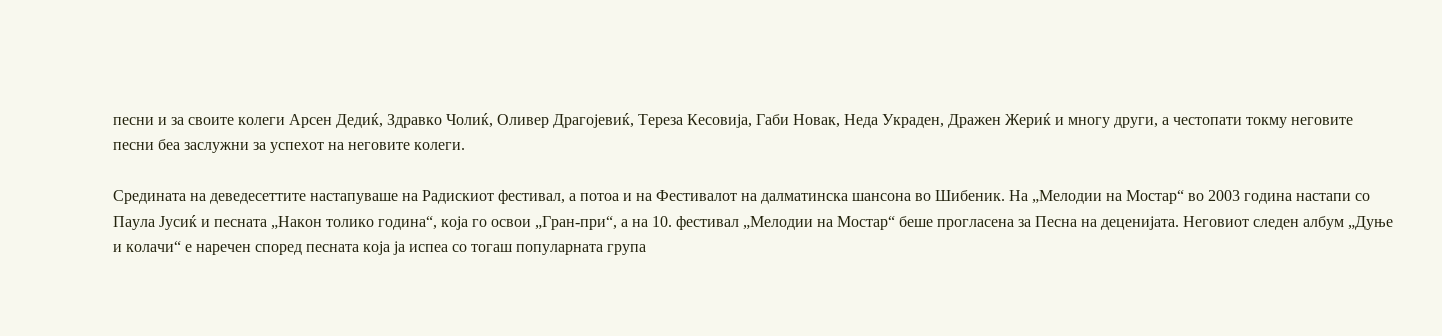песни и за своите колеги Арсен Дедиќ, Здравко Чолиќ, Оливер Драгојевиќ, Тереза Кесовија, Габи Новак, Неда Украден, Дражен Жериќ и многу други, а честопати токму неговите песни беа заслужни за успехот на неговите колеги.

Средината на деведесеттите настапуваше на Радискиот фестивал, а потоа и на Фестивалот на далматинска шансона во Шибеник. На „Мелодии на Мостар“ во 2003 година настапи со Паула Јусиќ и песната „Након толико година“, која го освои „Гран-при“, а на 10. фестивал „Мелодии на Мостар“ беше прогласена за Песна на деценијата. Неговиот следен албум „Дуње и колачи“ е наречен според песната која ја испеа со тогаш популарната група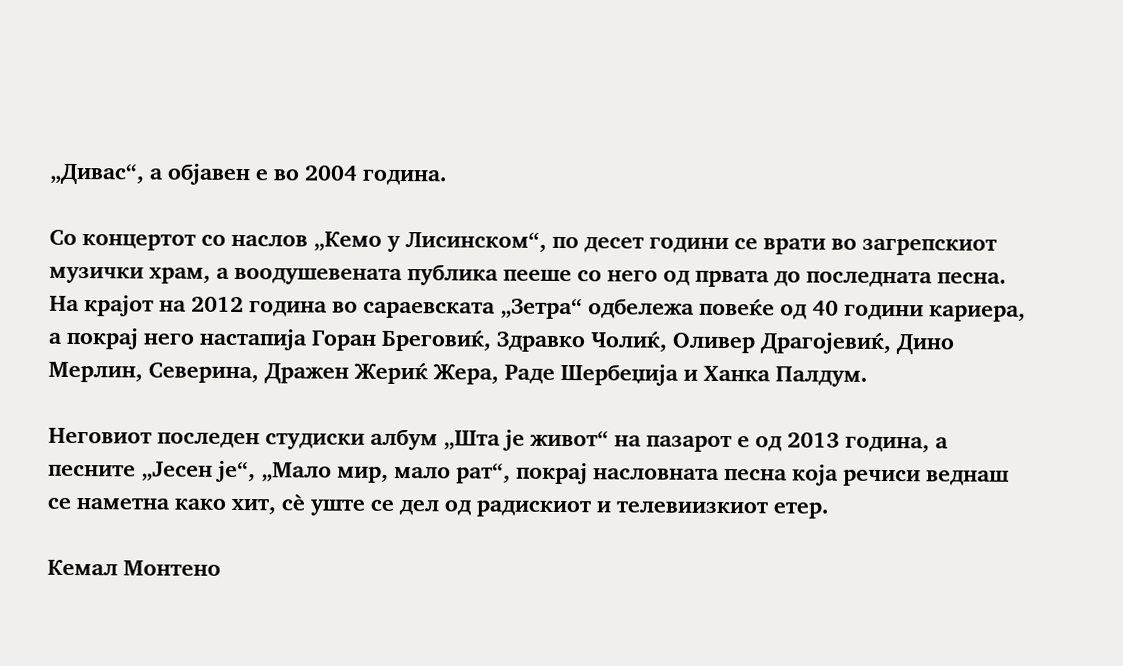„Дивас“, а објавен е во 2004 година.

Со концертот со наслов „Кемо у Лисинском“, по десет години се врати во загрепскиот музички храм, а воодушевената публика пееше со него од првата до последната песна.
На крајот на 2012 година во сараевската „Зетра“ одбележа повеќе од 40 години кариера, а покрај него настапија Горан Бреговиќ, Здравко Чолиќ, Оливер Драгојевиќ, Дино Мерлин, Северина, Дражен Жериќ Жера, Раде Шербеџија и Ханка Палдум.

Неговиот последен студиски албум „Шта је живот“ на пазарот е од 2013 година, а песните „Јесен је“, „Мало мир, мало рат“, покрај насловната песна која речиси веднаш се наметна како хит, сѐ уште се дел од радискиот и телевиизкиот етер.

Кемал Монтено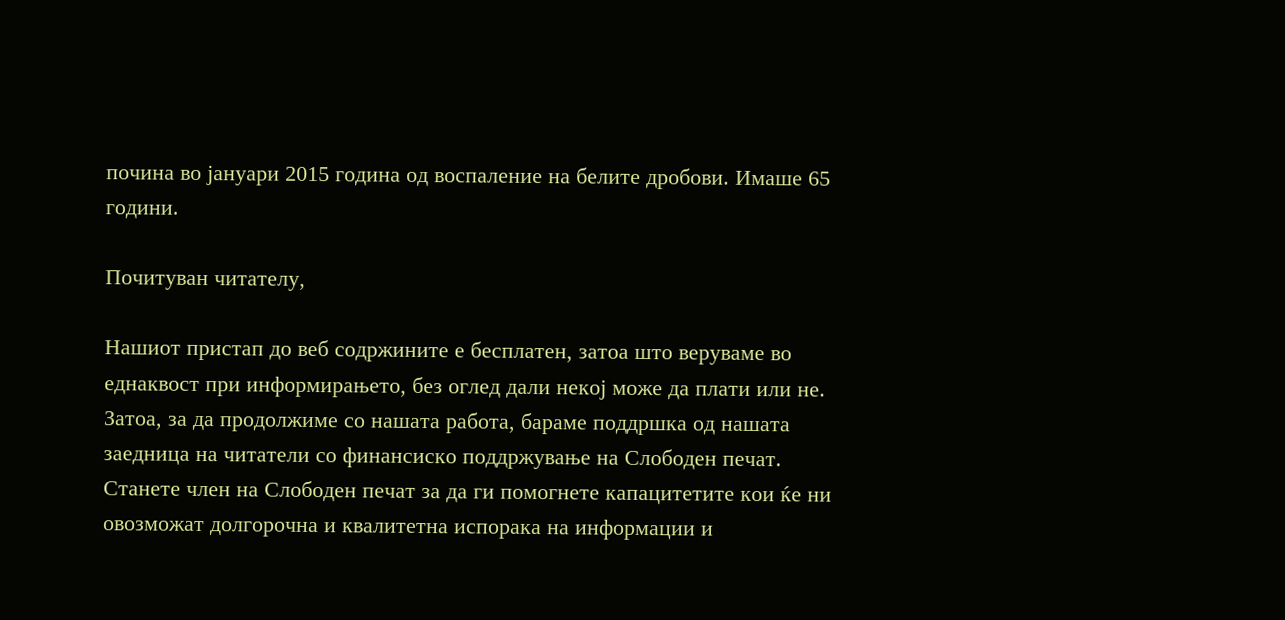почина во јануари 2015 година од воспаление на белите дробови. Имаше 65 години.

Почитуван читателу,

Нашиот пристап до веб содржините е бесплатен, затоа што веруваме во еднаквост при информирањето, без оглед дали некој може да плати или не. Затоа, за да продолжиме со нашата работа, бараме поддршка од нашата заедница на читатели со финансиско поддржување на Слободен печат. Станете член на Слободен печат за да ги помогнете капацитетите кои ќе ни овозможат долгорочна и квалитетна испорака на информации и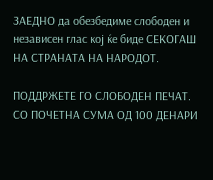ЗАЕДНО да обезбедиме слободен и независен глас кој ќе биде СЕКОГАШ НА СТРАНАТА НА НАРОДОТ.

ПОДДРЖЕТЕ ГО СЛОБОДЕН ПЕЧАТ.
СО ПОЧЕТНА СУМА ОД 100 ДЕНАРИ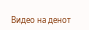Видео на денот